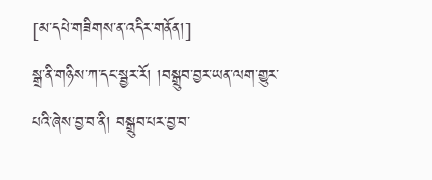[མ་དཔེ་གཟིགས་ན་འདིར་གནོན།]
སྒྲ་ནི་གཉིས་ཀ་དང་སྦྱར་རོ། །བསྒྲུབ་བྱར་ཡན་ལག་གྱུར་པའི་ཞེས་བྱ་བ་ནི། བསྒྲུབ་པར་བྱ་བ་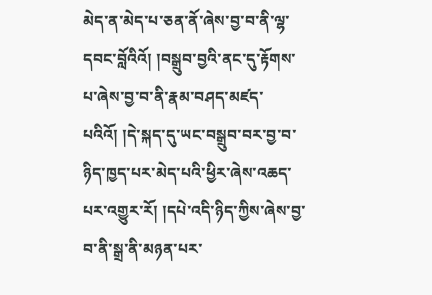མེད་ན་མེད་པ་ཅན་ནོ་ཞེས་བྱ་བ་ནི་ལྷ་དབང་བློའིའོ། །བསྒྲུབ་བྱའི་ནང་དུ་རྟོགས་པ་ཞེས་བྱ་བ་ནི་རྣམ་བཤད་མཛད་པའིའོ། །དེ་སྐད་དུ་ཡང་བསྒྲུབ་བར་བྱ་བ་ཉིད་ཁྱད་པར་མེད་པའི་ཕྱིར་ཞེས་འཆད་པར་འགྱུར་རོ། །དཔེ་འདི་ཉིད་ཀྱིས་ཞེས་བྱ་བ་ནི་སྒྲ་ནི་མཉན་པར་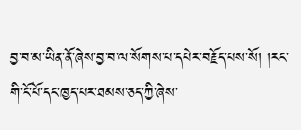བྱ་བ་མ་ཡིན་ནོ་ཞེས་བྱ་བ་ལ་སོགས་པ་དཔེར་བརྗོད་པས་སོ། །རང་གི་ངོ་པོ་དང་ཁྱད་པར་ཐམས་ཅད་ཀྱི་ཞེས་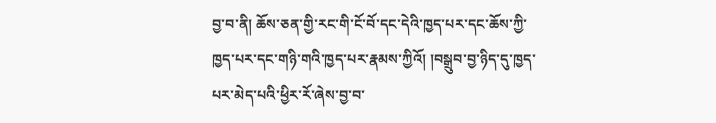བྱ་བ་ནི། ཆོས་ཅན་གྱི་རང་གི་ངོ་བོ་དང་དེའི་ཁྱད་པར་དང་ཆོས་ཀྱི་ཁྱད་པར་དང་གཉི་གའི་ཁྱད་པར་རྣམས་ཀྱིའོ། །བསྒྲུབ་བྱ་ཉིད་དུ་ཁྱད་པར་མེད་པའི་ཕྱིར་རོ་ཞེས་བྱ་བ་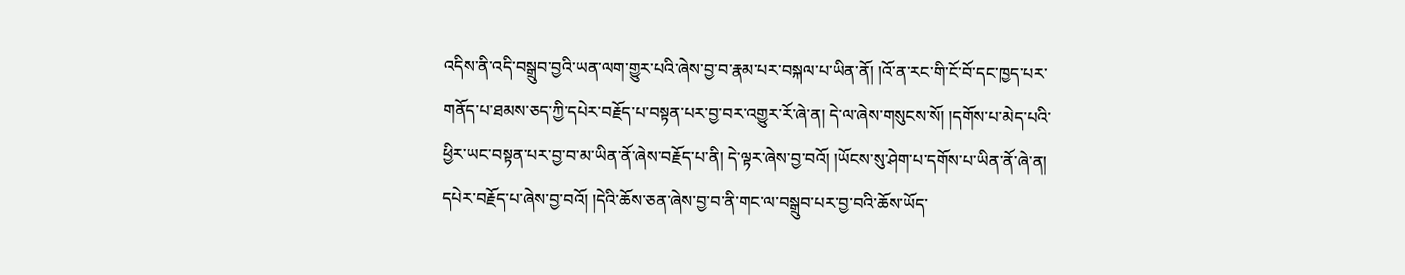འདིས་ནི་འདི་བསྒྲུབ་བྱའི་ཡན་ལག་གྱུར་པའི་ཞེས་བྱ་བ་རྣམ་པར་བསྐལ་པ་ཡིན་ནོ། །འོ་ན་རང་གི་ངོ་བོ་དང་ཁྱད་པར་གནོད་པ་ཐམས་ཅད་ཀྱི་དཔེར་བརྗོད་པ་བསྟན་པར་བྱ་བར་འགྱུར་རོ་ཞེ་ན། དེ་ལ་ཞེས་གསུངས་སོ། །དགོས་པ་མེད་པའི་ཕྱིར་ཡང་བསྟན་པར་བྱ་བ་མ་ཡིན་ནོ་ཞེས་བརྗོད་པ་ནི། དེ་ལྟར་ཞེས་བྱ་བའོ། །ཡོངས་སུ་ཤེག་པ་དགོས་པ་ཡིན་ནོ་ཞེ་ན། དཔེར་བརྗོད་པ་ཞེས་བྱ་བའོ། །དེའི་ཆོས་ཅན་ཞེས་བྱ་བ་ནི་གང་ལ་བསྒྲུབ་པར་བྱ་བའི་ཆོས་ཡོད་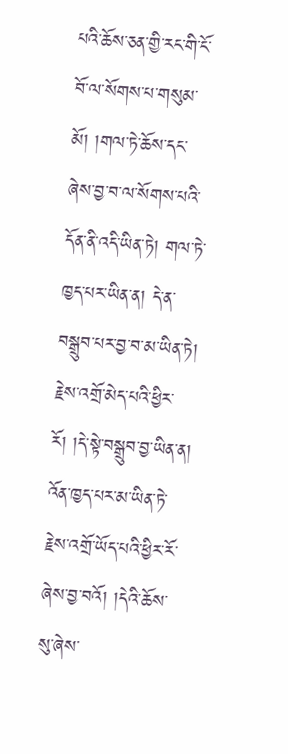པའི་ཆོས་ཅན་གྱི་རང་གི་ངོ་བོ་ལ་སོགས་པ་གསུམ་མོ། །གལ་ཏེ་ཆོས་དང་ཞེས་བྱ་བ་ལ་སོགས་པའི་དོན་ནི་འདི་ཡིན་ཏེ། གལ་ཏེ་ཁྱད་པར་ཡིན་ན། དེ་ན་བསྒྲུབ་པར་བྱ་བ་མ་ཡིན་ཏེ། རྗེས་འགྲོ་མེད་པའི་ཕྱིར་རོ། །དེ་སྟེ་བསྒྲུབ་བྱ་ཡིན་ན། འོན་ཁྱད་པར་མ་ཡིན་ཏེ་རྗེས་འགྲོ་ཡོད་པའི་ཕྱིར་རོ་ཞེས་བྱ་བའོ། །དེའི་ཆོས་སུ་ཞེས་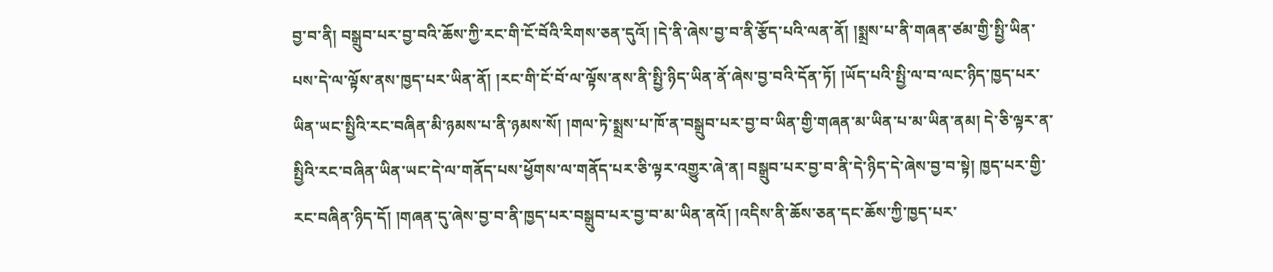བྱ་བ་ནི། བསྒྲུབ་པར་བྱ་བའི་ཆོས་ཀྱི་རང་གི་ངོ་བོའི་རིགས་ཅན་དུའོ། །དེ་ནི་ཞེས་བྱ་བ་ནི་རྩོད་པའི་ལན་ནོ། །སྨྲས་པ་ནི་གཞན་ཙམ་གྱི་སྤྱི་ཡིན་པས་དེ་ལ་ལྟོས་ནས་ཁྱད་པར་ཡིན་ནོ། །རང་གི་ངོ་བོ་ལ་ལྟོས་ནས་ནི་སྤྱི་ཉིད་ཡིན་ནོ་ཞེས་བྱ་བའི་དོན་ཏོ། །ཡོད་པའི་སྤྱི་ལ་བ་ལང་ཉིད་ཁྱད་པར་ཡིན་ཡང་སྤྱིའི་རང་བཞིན་མི་ཉམས་པ་ནི་ཉམས་སོ། །གལ་ཏེ་སྨྲས་པ་ཁོ་ན་བསྒྲུབ་པར་བྱ་བ་ཡིན་གྱི་གཞན་མ་ཡིན་པ་མ་ཡིན་ནམ། དེ་ཅི་ལྟར་ན་སྤྱིའི་རང་བཞིན་ཡིན་ཡང་དེ་ལ་གནོད་པས་ཕྱོགས་ལ་གནོད་པར་ཅི་ལྟར་འགྱུར་ཞེ་ན། བསྒྲུབ་པར་བྱ་བ་ནི་དེ་ཉིད་དེ་ཞེས་བྱ་བ་སྟེ། ཁྱད་པར་གྱི་རང་བཞིན་ཉིད་དོ། །གཞན་དུ་ཞེས་བྱ་བ་ནི་ཁྱད་པར་བསྒྲུབ་པར་བྱ་བ་མ་ཡིན་ནའོ། །འདིས་ནི་ཆོས་ཅན་དང་ཆོས་ཀྱི་ཁྱད་པར་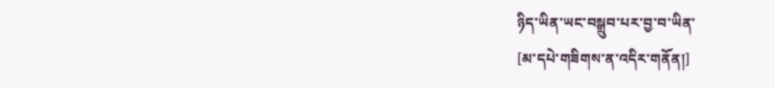ཉིད་ཡིན་ཡང་བསྒྲུབ་པར་བྱ་བ་ཡིན་
[མ་དཔེ་གཟིགས་ན་འདིར་གནོན།]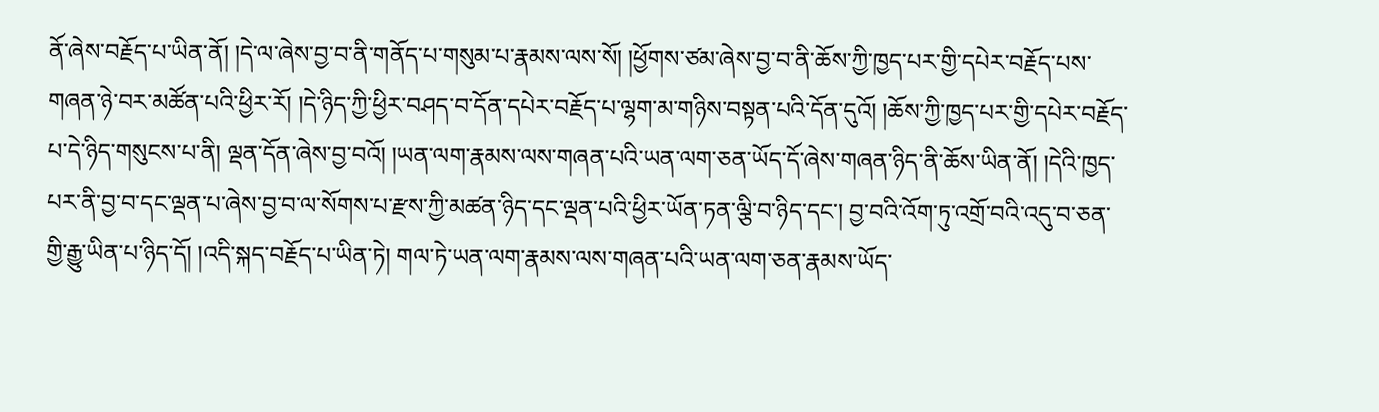ནོ་ཞེས་བརྗོད་པ་ཡིན་ནོ། །དེ་ལ་ཞེས་བྱ་བ་ནི་གནོད་པ་གསུམ་པ་རྣམས་ལས་སོ། །ཕྱོགས་ཙམ་ཞེས་བྱ་བ་ནི་ཆོས་ཀྱི་ཁྱད་པར་གྱི་དཔེར་བརྗོད་པས་གཞན་ཉེ་བར་མཚོན་པའི་ཕྱིར་རོ། །དེ་ཉིད་ཀྱི་ཕྱིར་བཤད་བ་དོན་དཔེར་བརྗོད་པ་ལྷག་མ་གཉིས་བསྟན་པའི་དོན་དུའོ། །ཆོས་ཀྱི་ཁྱད་པར་གྱི་དཔེར་བརྗོད་པ་དེ་ཉིད་གསུངས་པ་ནི། ལྡན་དོན་ཞེས་བྱ་བའོ། །ཡན་ལག་རྣམས་ལས་གཞན་པའི་ཡན་ལག་ཅན་ཡོད་དོ་ཞེས་གཞན་ཉིད་ནི་ཆོས་ཡིན་ནོ། །དེའི་ཁྱད་པར་ནི་བྱ་བ་དང་ལྡན་པ་ཞེས་བྱ་བ་ལ་སོགས་པ་རྫས་ཀྱི་མཚན་ཉིད་དང་ལྡན་པའི་ཕྱིར་ཡོན་ཏན་ལྕི་བ་ཉིད་དང་། བྱ་བའི་འོག་ཏུ་འགྲོ་བའི་འདུ་བ་ཅན་གྱི་རྒྱུ་ཡིན་པ་ཉིད་དོ། །འདི་སྐད་བརྗོད་པ་ཡིན་ཏེ། གལ་ཏེ་ཡན་ལག་རྣམས་ལས་གཞན་པའི་ཡན་ལག་ཅན་རྣམས་ཡོད་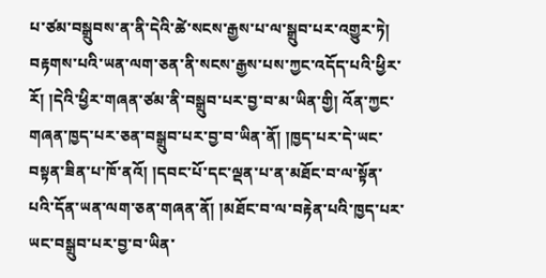པ་ཙམ་བསྒྲུབས་ན་ནི་དེའི་ཚེ་སངས་རྒྱས་པ་ལ་སྒྲུབ་པར་འགྱུར་ཏེ། བརྟགས་པའི་ཡན་ལག་ཅན་ནི་སངས་རྒྱས་པས་ཀྱང་འདོད་པའི་ཕྱིར་རོ། །དེའི་ཕྱིར་གཞན་ཙམ་ནི་བསྒྲུབ་པར་བྱ་བ་མ་ཡིན་གྱི། འོན་ཀྱང་གཞན་ཁྱད་པར་ཅན་བསྒྲུབ་པར་བྱ་བ་ཡིན་ནོ། །ཁྱད་པར་དེ་ཡང་བསྟན་ཟིན་པ་ཁོ་ནའོ། །དབང་པོ་དང་ལྡན་པ་ན་མཐོང་བ་ལ་སྟོན་པའི་དོན་ཡན་ལག་ཅན་གཞན་ནོ། །མཐོང་བ་ལ་བརྟེན་པའི་ཁྱད་པར་ཡང་བསྒྲུབ་པར་བྱ་བ་ཡིན་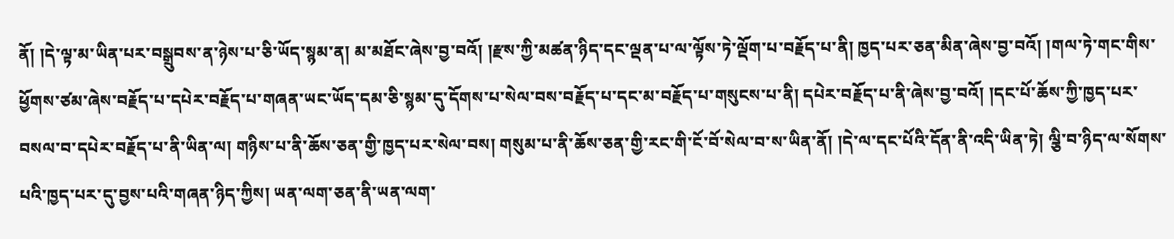ནོ། །དེ་ལྟ་མ་ཡིན་པར་བསྒྲུབས་ན་ཉེས་པ་ཅི་ཡོད་སྙམ་ན། མ་མཐོང་ཞེས་བྱ་བའོ། །རྫས་ཀྱི་མཚན་ཉིད་དང་ལྡན་པ་ལ་ལྟོས་ཏེ་ལྡོག་པ་བརྗོད་པ་ནི། ཁྱད་པར་ཅན་མིན་ཞེས་བྱ་བའོ། །གལ་ཏེ་གང་གིས་ཕྱོགས་ཙམ་ཞེས་བརྗོད་པ་དཔེར་བརྗོད་པ་གཞན་ཡང་ཡོད་དམ་ཅི་སྙམ་དུ་དོགས་པ་སེལ་བས་བརྗོད་པ་དང་མ་བརྗོད་པ་གསུངས་པ་ནི། དཔེར་བརྗོད་པ་ནི་ཞེས་བྱ་བའོ། །དང་པོ་ཆོས་ཀྱི་ཁྱད་པར་བསལ་བ་དཔེར་བརྗོད་པ་ནི་ཡིན་ལ། གཉིས་པ་ནི་ཆོས་ཅན་གྱི་ཁྱད་པར་སེལ་བས། གསུམ་པ་ནི་ཆོས་ཅན་གྱི་རང་གི་ངོ་བོ་སེལ་བ་ས་ཡིན་ནོ། །དེ་ལ་དང་པོའི་དོན་ནི་འདི་ཡིན་ཏེ། ལྕི་བ་ཉིད་ལ་སོགས་པའི་ཁྱད་པར་དུ་བྱས་པའི་གཞན་ཉིད་ཀྱིས། ཡན་ལག་ཅན་ནི་ཡན་ལག་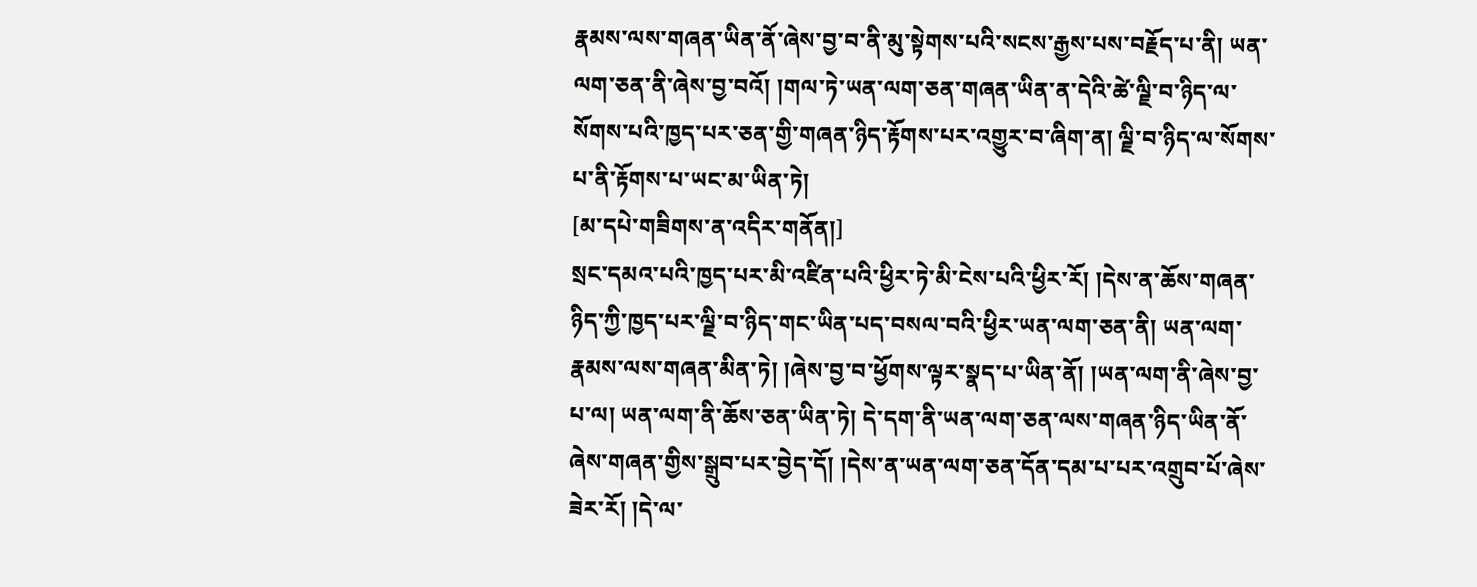རྣམས་ལས་གཞན་ཡིན་ནོ་ཞེས་བྱ་བ་ནི་མུ་སྟེགས་པའི་སངས་རྒྱས་པས་བརྗོད་པ་ནི། ཡན་ལག་ཅན་ནི་ཞེས་བྱ་བའོ། །གལ་ཏེ་ཡན་ལག་ཅན་གཞན་ཡིན་ན་དེའི་ཚེ་ལྗི་བ་ཉིད་ལ་སོགས་པའི་ཁྱད་པར་ཅན་གྱི་གཞན་ཉིད་རྟོགས་པར་འགྱུར་བ་ཞིག་ན། ལྗི་བ་ཉིད་ལ་སོགས་པ་ནི་རྟོགས་པ་ཡང་མ་ཡིན་ཏེ།
[མ་དཔེ་གཟིགས་ན་འདིར་གནོན།]
སྲང་དམའ་པའི་ཁྱད་པར་མི་འཛིན་པའི་ཕྱིར་ཏེ་མི་ངེས་པའི་ཕྱིར་རོ། །དེས་ན་ཆོས་གཞན་ཉིད་ཀྱི་ཁྱད་པར་ལྗི་བ་ཉིད་གང་ཡིན་པད་བསལ་བའི་ཕྱིར་ཡན་ལག་ཅན་ནི། ཡན་ལག་རྣམས་ལས་གཞན་མིན་ཏེ། །ཞེས་བྱ་བ་ཕྱོགས་ལྟར་སྣད་པ་ཡིན་ནོ། །ཡན་ལག་ནི་ཞེས་བྱ་པ་ལ། ཡན་ལག་ནི་ཆོས་ཅན་ཡིན་ཏེ། དེ་དག་ནི་ཡན་ལག་ཅན་ལས་གཞན་ཉིད་ཡིན་ནོ་ཞེས་གཞན་གྱིས་སྒྲུབ་པར་བྱེད་དོ། །དེས་ན་ཡན་ལག་ཅན་དོན་དམ་པ་པར་འགྲུབ་པོ་ཞེས་ཟེར་རོ། །དེ་ལ་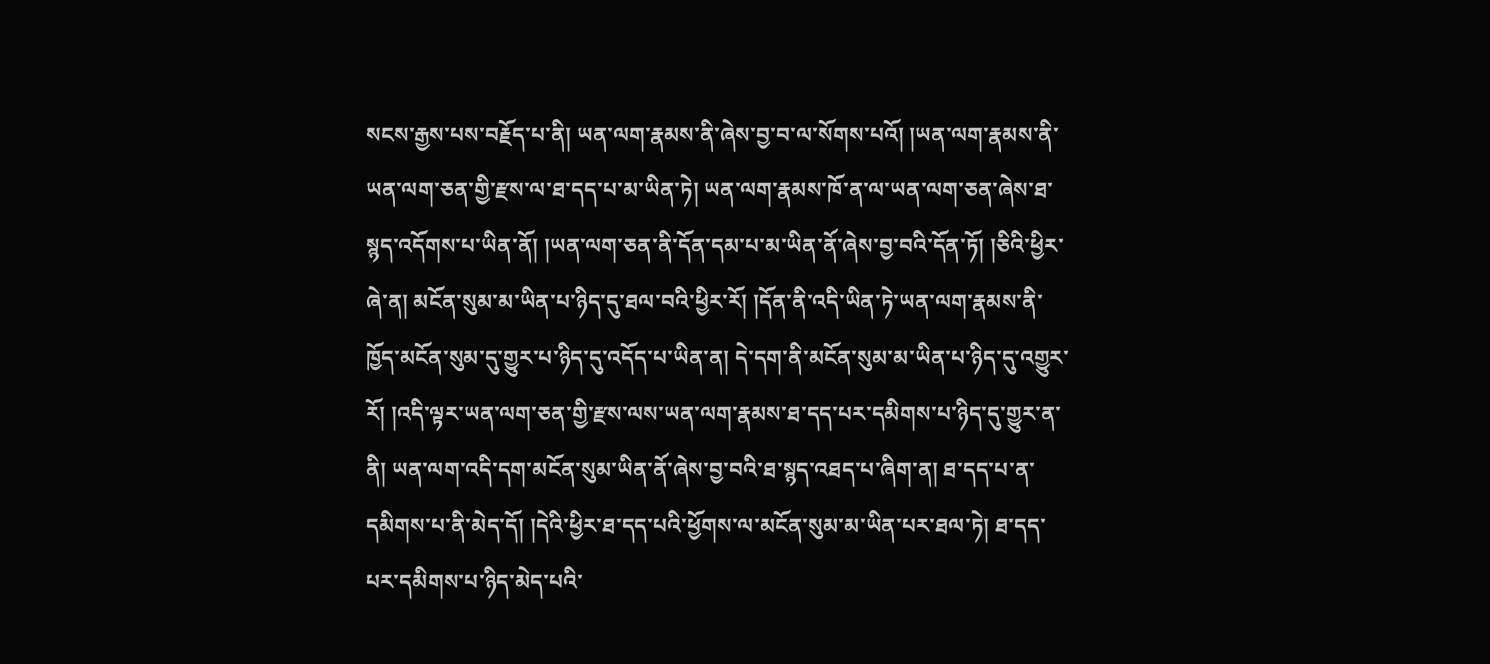སངས་རྒྱས་པས་བརྗོད་པ་ནི། ཡན་ལག་རྣམས་ནི་ཞེས་བྱ་བ་ལ་སོགས་པའོ། །ཡན་ལག་རྣམས་ནི་ཡན་ལག་ཅན་གྱི་རྫས་ལ་ཐ་དད་པ་མ་ཡིན་ཏེ། ཡན་ལག་རྣམས་ཁོ་ན་ལ་ཡན་ལག་ཅན་ཞེས་ཐ་སྙད་འདོགས་པ་ཡིན་ནོ། །ཡན་ལག་ཅན་ནི་དོན་དམ་པ་མ་ཡིན་ནོ་ཞེས་བྱ་བའི་དོན་ཏོ། །ཅིའི་ཕྱིར་ཞེ་ན། མངོན་སུམ་མ་ཡིན་པ་ཉིད་དུ་ཐལ་བའི་ཕྱིར་རོ། །དོན་ནི་འདི་ཡིན་ཏེ་ཡན་ལག་རྣམས་ནི་ཁྱོད་མངོན་སུམ་དུ་གྱུར་པ་ཉིད་དུ་འདོད་པ་ཡིན་ན། དེ་དག་ནི་མངོན་སུམ་མ་ཡིན་པ་ཉིད་དུ་འགྱུར་རོ། །འདི་ལྟར་ཡན་ལག་ཅན་གྱི་རྫས་ལས་ཡན་ལག་རྣམས་ཐ་དད་པར་དམིགས་པ་ཉིད་དུ་གྱུར་ན་ནི། ཡན་ལག་འདི་དག་མངོན་སུམ་ཡིན་ནོ་ཞེས་བྱ་བའི་ཐ་སྙད་འཐད་པ་ཞིག་ན། ཐ་དད་པ་ན་དམིགས་པ་ནི་མེད་དོ། །དེའི་ཕྱིར་ཐ་དད་པའི་ཕྱོགས་ལ་མངོན་སུམ་མ་ཡིན་པར་ཐལ་ཏེ། ཐ་དད་པར་དམིགས་པ་ཉིད་མེད་པའི་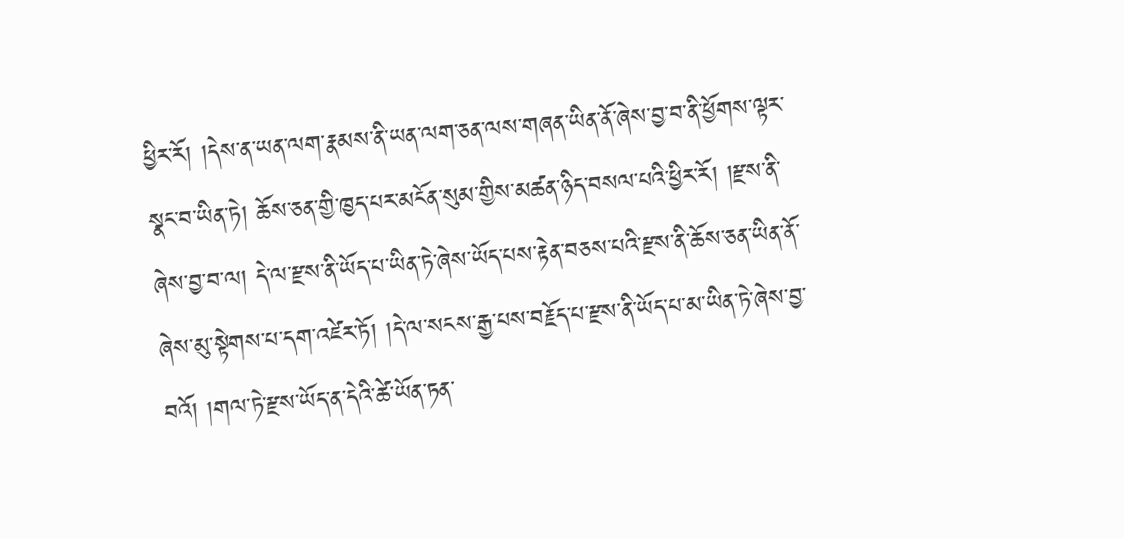ཕྱིར་རོ། །དེས་ན་ཡན་ལག་རྣམས་ནི་ཡན་ལག་ཅན་ལས་གཞན་ཡིན་ནོ་ཞེས་བྱ་བ་ནི་ཕྱོགས་ལྟར་སྣང་བ་ཡིན་ཏེ། ཆོས་ཅན་གྱི་ཁྱད་པར་མངོན་སུམ་གྱིས་མཚན་ཉིད་བསལ་པའི་ཕྱིར་རོ། །རྫས་ནི་ཞེས་བྱ་བ་ལ། དེ་ལ་རྫས་ནི་ཡོད་པ་ཡིན་ཏེ་ཞེས་ཡོད་པས་རྟེན་བཅས་པའི་རྫས་ནི་ཆོས་ཅན་ཡིན་ནོ་ཞེས་མུ་སྟེགས་པ་དག་འཛེར་ཏོ། །དེ་ལ་སངས་རྒྱ་པས་བརྗོད་པ་རྫས་ནི་ཡོད་པ་མ་ཡིན་ཏེ་ཞེས་བྱ་བའོ། །གལ་ཏེ་རྫས་ཡོད་ན་དེའི་ཚེ་ཡོན་ཏན་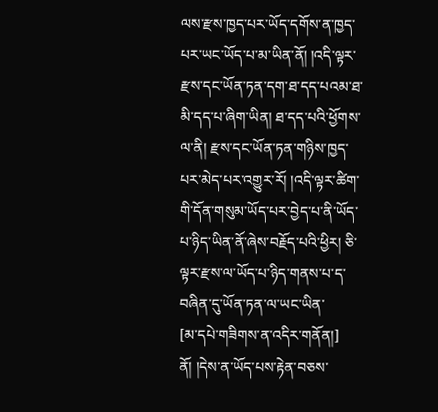ལས་རྫས་ཁྱད་པར་ཡོད་དགོས་ན་ཁྱད་པར་ཡང་ཡོད་པ་མ་ཡིན་ནོ། །འདི་ལྟར་རྫས་དང་ཡོན་ཏན་དག་ཐ་དད་པའམ་ཐ་མི་དད་པ་ཞིག་ཡིན། ཐ་དད་པའི་ཕྱོགས་ལ་ནི། རྫས་དང་ཡོན་ཏན་གཉིས་ཁྱད་པར་མེད་པར་འགྱུར་རོ། །འདི་ལྟར་ཚིག་གི་དོན་གསུམ་ཡོད་པར་བྱེད་པ་ནི་ཡོད་པ་ཉིད་ཡིན་ནོ་ཞེས་བརྗོད་པའི་ཕྱིར། ཅི་ལྟར་རྫས་ལ་ཡོད་པ་ཉིད་གནས་པ་ད་བཞིན་དུ་ཡོན་ཏན་ལ་ཡང་ཡིན་
[མ་དཔེ་གཟིགས་ན་འདིར་གནོན།]
ནོ། །དེས་ན་ཡོད་པས་རྟེན་བཅས་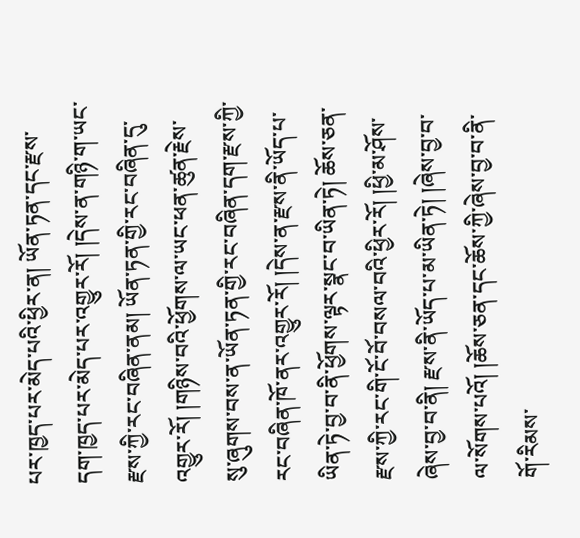པར་ཁྱད་པར་མེད་པའི་ཕྱིར་ན། ཡོན་ཏན་དང་རྫས་དག་ཁྱད་པར་མེད་པར་འགྱུར་རོ། །དེས་ན་གཉི་ག་ཡང་རྫས་ཀྱི་རང་བཞིན་ནམ། ཡོན་ཏན་གྱི་རང་བཞིན་དུ་འགྱུར་རོ། །གཉིས་བའི་ཕྱོགས་ལ་ཡང་ཕན་ཚུན་རྗེས་སུ་ཞུགས་བས་ན་ཡོན་ཏན་གྱི་རང་བཞིན་དག་རྫས་ཀྱི་རང་བཞིན་ཁོ་ནར་འགྱུར་རོ། །དེས་ན་རྫས་ནི་ཡོད་པ་ཡིན་ཏེ་བྱ་བ་ནི་ཕྱོགས་ལྟར་སྣང་བ་ཡིན་ཏེ། ཆོས་ཅན་རྫས་ཀྱི་རང་གི་ངོ་བོ་བསལ་བའི་ཕྱིར་རོ། །ཕྱི་མ་ཤོས་ཞེས་བྱ་བ་ནི། རྫས་ནི་ཡོད་པ་མ་ཡིན་ཏེ། །ཞེས་བྱ་བ་ལ་སོགས་པའོ། །ཆོས་ཅན་དང་ཆོས་ཀྱི་ཞེས་བྱ་བ་ནི་གོ་རིམས་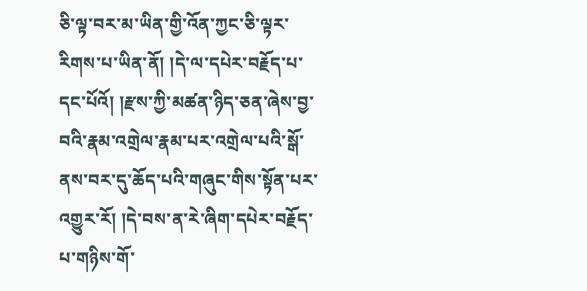ཅི་ལྟ་བར་མ་ཡིན་གྱི་འོན་ཀྱང་ཅི་ལྟར་རིགས་པ་ཡིན་ནོ། །དེ་ལ་དཔེར་བརྗོད་པ་དང་པོའོ། །རྫས་ཀྱི་མཚན་ཉིད་ཅན་ཞེས་བྱ་བའི་རྣམ་འགྲེལ་རྣམ་པར་འགྲེལ་པའི་སྒོ་ནས་བར་དུ་ཆོད་པའི་གཞུང་གིས་སྟོན་པར་འགྱུར་རོ། །དེ་བས་ན་རེ་ཞིག་དཔེར་བརྗོད་པ་གཉིས་གོ་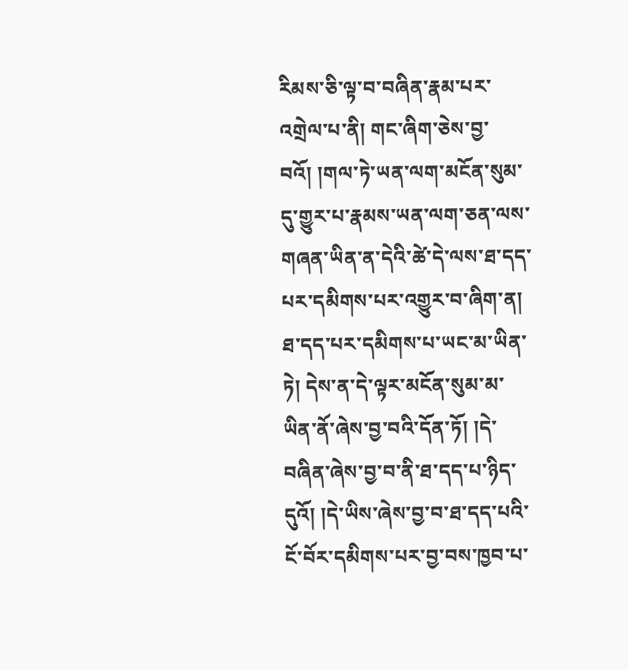རིམས་ཅི་ལྟ་བ་བཞིན་རྣམ་པར་འགྲེལ་པ་ནི། གང་ཞིག་ཅེས་བྱ་བའོ། །གལ་ཏེ་ཡན་ལག་མངོན་སུམ་དུ་གྱུར་པ་རྣམས་ཡན་ལག་ཅན་ལས་གཞན་ཡིན་ན་དེའི་ཚེ་དེ་ལས་ཐ་དད་པར་དམིགས་པར་འགྱུར་བ་ཞིག་ན། ཐ་དད་པར་དམིགས་པ་ཡང་མ་ཡིན་ཏེ། དེས་ན་དེ་ལྟར་མངོན་སུམ་མ་ཡིན་ནོ་ཞེས་བྱ་བའི་དོན་ཏོ། །དེ་བཞིན་ཞེས་བྱ་བ་ནི་ཐ་དད་པ་ཉིད་དུའོ། །དེ་ཡིས་ཞེས་བྱ་བ་ཐ་དད་པའི་ངོ་བོར་དམིགས་པར་བྱ་བས་ཁྱབ་པ་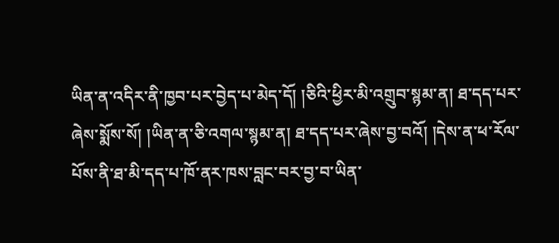ཡིན་ན་འདིར་ནི་ཁྱབ་པར་བྱེད་པ་མེད་དོ། །ཅིའི་ཕྱིར་མི་འགྲུབ་སྙམ་ན། ཐ་དད་པར་ཞེས་སྨོས་སོ། །ཡིན་ན་ཅི་འགལ་སྙམ་ན། ཐ་དད་པར་ཞེས་བྱ་བའོ། །དེས་ན་ཕ་རོལ་པོས་ནི་ཐ་མི་དད་པ་ཁོ་ནར་ཁས་བླང་བར་བྱ་བ་ཡིན་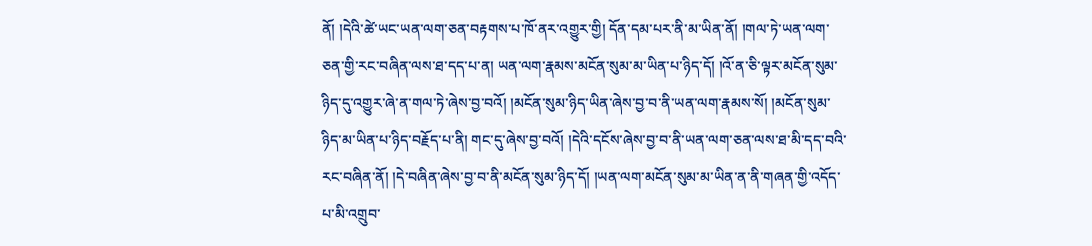ནོ། །དེའི་ཚེ་ཡང་ཡན་ལག་ཅན་བརྟགས་པ་ཁོ་ནར་འགྱུར་གྱི། དོན་དམ་པར་ནི་མ་ཡིན་ནོ། །གལ་ཏེ་ཡན་ལག་ཅན་གྱི་རང་བཞིན་ལས་ཐ་དད་པ་ན། ཡན་ལག་རྣམས་མངོན་སུམ་མ་ཡིན་པ་ཉིད་དོ། །འོ་ན་ཅི་ལྟར་མངོན་སུམ་ཉིད་དུ་འགྱུར་ཞེ་ན་གལ་ཏེ་ཞེས་བྱ་བའོ། །མངོན་སུམ་ཉིད་ཡིན་ཞེས་བྱ་བ་ནི་ཡན་ལག་རྣམས་སོ། །མངོན་སུམ་ཉིད་མ་ཡིན་པ་ཉིད་བརྗོད་པ་ནི། གང་དུ་ཞེས་བྱ་བའོ། །དེའི་དངོས་ཞེས་བྱ་བ་ནི་ཡན་ལག་ཅན་ལས་ཐ་མི་དད་བའི་རང་བཞིན་ནོ། །དེ་བཞིན་ཞེས་བྱ་བ་ནི་མངོན་སུམ་ཉིད་དོ། །ཡན་ལག་མངོན་སུམ་མ་ཡིན་ན་ནི་གཞན་གྱི་འདོད་པ་མི་འགྲུབ་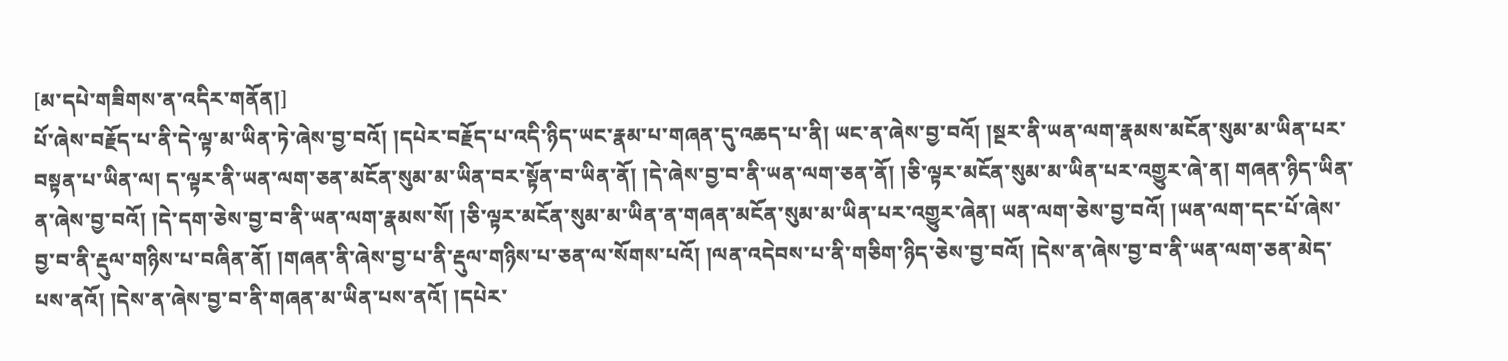[མ་དཔེ་གཟིགས་ན་འདིར་གནོན།]
པོ་ཞེས་བརྗོད་པ་ནི་དེ་ལྟ་མ་ཡིན་ཏེ་ཞེས་བྱ་བའོ། །དཔེར་བརྗོད་པ་འདི་ཉིད་ཡང་རྣམ་པ་གཞན་དུ་འཆད་པ་ནི། ཡང་ན་ཞེས་བྱ་བའོ། །སྔར་ནི་ཡན་ལག་རྣམས་མངོན་སུམ་མ་ཡིན་པར་བསྟན་པ་ཡིན་ལ། ད་ལྟར་ནི་ཡན་ལག་ཅན་མངོན་སུམ་མ་ཡིན་བར་སྟོན་བ་ཡིན་ནོ། །དེ་ཞེས་བྱ་བ་ནི་ཡན་ལག་ཅན་ནོ། །ཅི་ལྟར་མངོན་སུམ་མ་ཡིན་པར་འགྱུར་ཞེ་ན། གཞན་ཉིད་ཡིན་ན་ཞེས་བྱ་བའོ། །དེ་དག་ཅེས་བྱ་བ་ནི་ཡན་ལག་རྣམས་སོ། །ཅི་ལྟར་མངོན་སུམ་མ་ཡིན་ན་གཞན་མངོན་སུམ་མ་ཡིན་པར་འགྱུར་ཞེན། ཡན་ལག་ཅེས་བྱ་བའོ། །ཡན་ལག་དང་པོ་ཞེས་བྱ་བ་ནི་རྡུལ་གཉིས་པ་བཞིན་ནོ། །གཞན་ནི་ཞེས་བྱ་པ་ནི་རྡུལ་གཉིས་པ་ཅན་ལ་སོགས་པའོ། །ལན་འདེབས་པ་ནི་གཅིག་ཉིད་ཅེས་བྱ་བའོ། །དེས་ན་ཞེས་བྱ་བ་ནི་ཡན་ལག་ཅན་མེད་པས་ནའོ། །དེས་ན་ཞེས་བྱ་བ་ནི་གཞན་མ་ཡིན་པས་ནའོ། །དཔེར་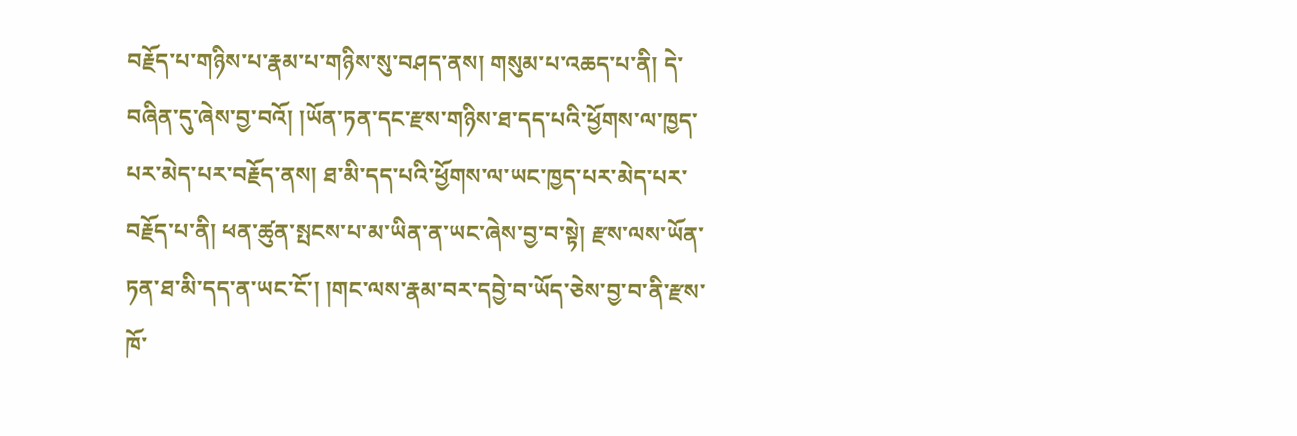བརྗོད་པ་གཉིས་པ་རྣམ་པ་གཉིས་སུ་བཤད་ནས། གསུམ་པ་འཆད་པ་ནི། དེ་བཞིན་དུ་ཞེས་བྱ་བའོ། །ཡོན་ཏན་དང་རྫས་གཉིས་ཐ་དད་པའི་ཕྱོགས་ལ་ཁྱད་པར་མེད་པར་བརྗོད་ནས། ཐ་མི་དད་པའི་ཕྱོགས་ལ་ཡང་ཁྱད་པར་མེད་པར་བརྗོད་པ་ནི། ཕན་ཚུན་སྤངས་པ་མ་ཡིན་ན་ཡང་ཞེས་བྱ་བ་སྟེ། རྫས་ལས་ཡོན་ཏན་ཐ་མི་དད་ན་ཡང་ངོ་། །གང་ལས་རྣམ་བར་དབྱེ་བ་ཡོད་ཅེས་བྱ་བ་ནི་རྫས་ཁོ་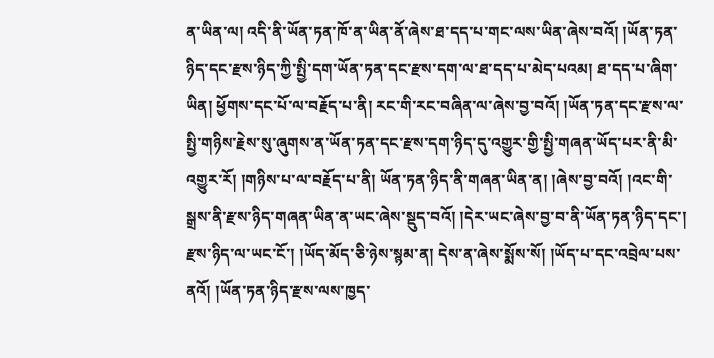ན་ཡིན་ལ། འདི་ནི་ཡོན་ཏན་ཁོ་ན་ཡིན་ནོ་ཞེས་ཐ་དད་པ་གང་ལས་ཡིན་ཞེས་བའོ། །ཡོན་ཏན་ཉིད་དང་རྫས་ཉིད་ཀྱི་སྤྱི་དག་ཡོན་ཏན་དང་རྫས་དག་ལ་ཐ་དད་པ་མེད་པའམ། ཐ་དད་པ་ཞིག་ཡིན། ཕྱོགས་དང་པོ་ལ་བརྗོད་པ་ནི། རང་གི་རང་བཞིན་ལ་ཞེས་བྱ་བའོ། །ཡོན་ཏན་དང་རྫས་ལ་སྤྱི་གཉིས་རྗེས་སུ་ཞུགས་ན་ཡོན་ཏན་དང་རྫས་དག་ཉིད་དུ་འགྱུར་གྱི་སྤྱི་གཞན་ཡོད་པར་ནི་མི་འགྱུར་རོ། །གཉིས་པ་ལ་བརྗོད་པ་ནི། ཡོན་ཏན་ཉིད་ནི་གཞན་ཡིན་ན། །ཞེས་བྱ་བའོ། །འང་གི་སྒྲས་ནི་རྫས་ཉིད་གཞན་ཡིན་ན་ཡང་ཞེས་སྡུད་བའོ། །དེར་ཡང་ཞེས་བྱ་བ་ནི་ཡོན་ཏན་ཉིད་དང་། རྫས་ཉིད་ལ་ཡང་ངོ་། །ཡོད་མོད་ཅི་ཉེས་སྙམ་ན། དེས་ན་ཞེས་སྨོས་སོ། །ཡོད་པ་དང་འབྲེལ་པས་ནའོ། །ཡོན་ཏན་ཉིད་རྫས་ལས་ཁྱད་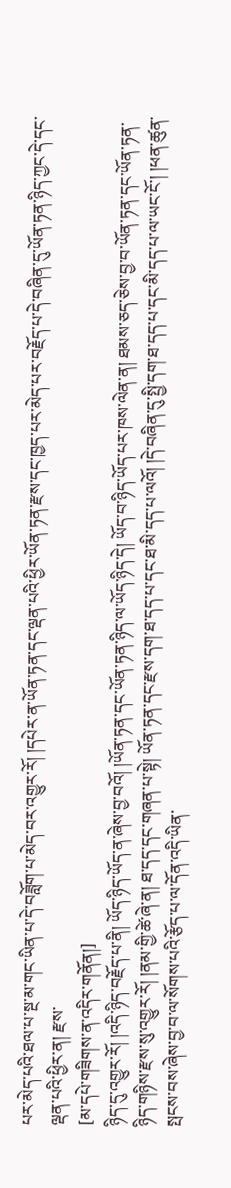པར་མེད་པའི་ཐལ་པ་སྔ་མ་གང་ཡིན་པ་དེ་བཟློག་པ་མེད་བར་འགྱུར་རོ། །དཔེར་ན་ཡོན་ཏན་དང་ལྡན་པའི་ཕྱིར་ཡོན་ཏན་རྫས་དང་ཁྱད་པར་མེད་པར་བརྗོད་པ་དེ་བཞིན་དུ་ཡོན་ཏན་ཉིད་ཀྱང་དེ་དང་ལྡན་པའི་ཕྱིར་ན། རྫས་
[མ་དཔེ་གཟིགས་ན་འདིར་གནོན།]
ཉིད་དུ་འགྱུར་རོ། །འདི་ཉིད་བརྗོད་པ་ནི། ཡོད་ཉིད་ཡོད་ན་ཞེས་བྱ་བའོ། །ཡོན་ཏན་དང་ཡོན་ཏན་ཉིད་ལ་ཡོད་ཉིད་དེ། ཡོད་བ་ཉིད་ཡོད་པར་ཁས་ལེན་ན། ཐམས་ཅད་ཅེས་བྱ་བ་ཡོན་ཏན་དང་ཡོན་ཏན་ཉིད་གཉིས་རྫས་སུ་འགྱུར་རོ། །ནམ་གྱི་ཚེ་ཞེ་ན། ཐ་དད་དང་གཞན་པ་སྟེ། ཡོན་ཏན་དང་རྫས་དག་ཐ་དད་པ་དང་ཐ་མི་དད་པ་ལའོ། །དེ་བཞིན་དུ་སྤྱི་དག་ཐ་དད་པ་དང་མི་དད་པ་ལ་ཡང་ངོ་། །ཕན་ཚུན་སྤངས་བས་ཞེས་བྱ་བ་ལ་སོགས་པའི་རྩོད་པ་ལ་དོན་འདི་ཡིན་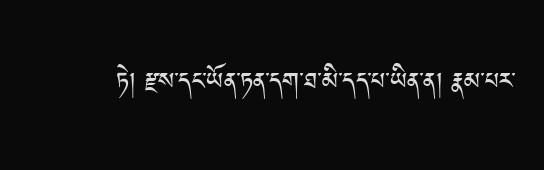ཏེ། རྫས་དང་ཡོན་ཏན་དག་ཐ་མི་དད་པ་ཡིན་ན། རྣམ་པར་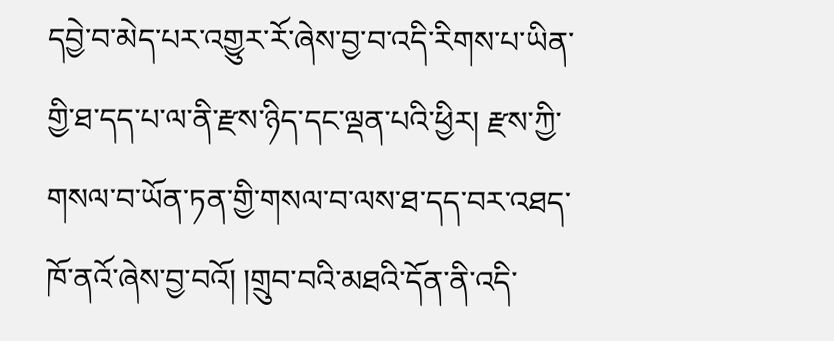དབྱེ་བ་མེད་པར་འགྱུར་རོ་ཞེས་བྱ་བ་འདི་རིགས་པ་ཡིན་གྱི་ཐ་དད་པ་ལ་ནི་རྫས་ཉིད་དང་ལྡན་པའི་ཕྱིར། རྫས་ཀྱི་གསལ་བ་ཡོན་ཏན་གྱི་གསལ་བ་ལས་ཐ་དད་བར་འཐད་ཁོ་ནའོ་ཞེས་བྱ་བའོ། །གྲུབ་བའི་མཐའི་དོན་ནི་འདི་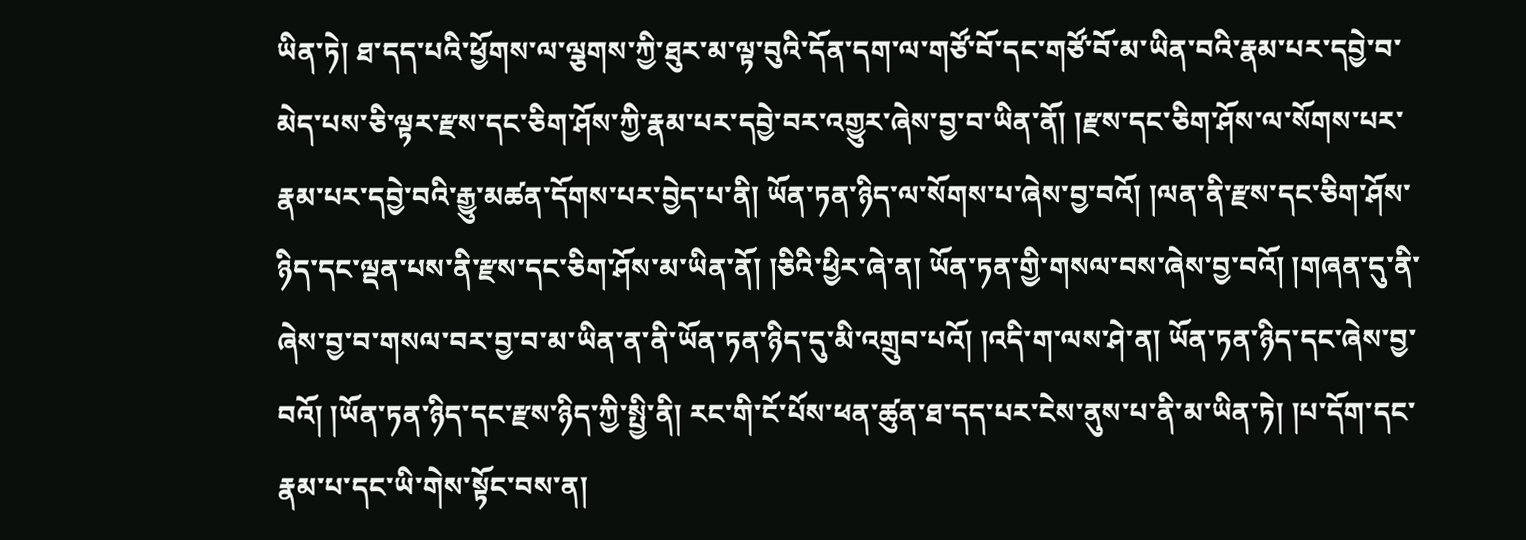ཡིན་ཏེ། ཐ་དད་པའི་ཕྱོགས་ལ་ལྕགས་ཀྱི་ཐུར་མ་ལྟ་བུའི་དོན་དག་ལ་གཙོ་བོ་དང་གཙོ་བོ་མ་ཡིན་བའི་རྣམ་པར་དབྱེ་བ་མེད་པས་ཅི་ལྟར་རྫས་དང་ཅིག་ཤོས་ཀྱི་རྣམ་པར་དབྱེ་བར་འགྱུར་ཞེས་བྱ་བ་ཡིན་ནོ། །རྫས་དང་ཅིག་ཤོས་ལ་སོགས་པར་རྣམ་པར་དབྱེ་བའི་རྒྱུ་མཚན་དོགས་པར་བྱེད་པ་ནི། ཡོན་ཏན་ཉིད་ལ་སོགས་པ་ཞེས་བྱ་བའོ། །ལན་ནི་རྫས་དང་ཅིག་ཤོས་ཉིད་དང་ལྡན་པས་ནི་རྫས་དང་ཅིག་ཤོས་མ་ཡིན་ནོ། །ཅིའི་ཕྱིར་ཞེ་ན། ཡོན་ཏན་གྱི་གསལ་བས་ཞེས་བྱ་བའོ། །གཞན་དུ་ནི་ཞེས་བྱ་བ་གསལ་བར་བྱ་བ་མ་ཡིན་ན་ནི་ཡོན་ཏན་ཉིད་དུ་མི་འགྲུབ་པའོ། །འདི་ག་ལས་ཤེ་ན། ཡོན་ཏན་ཉིད་དང་ཞེས་བྱ་བའོ། །ཡོན་ཏན་ཉིད་དང་རྫས་ཉིད་ཀྱི་སྤྱི་ནི། རང་གི་ངོ་པོས་ཕན་ཚུན་ཐ་དད་པར་ངེས་ནུས་པ་ནི་མ་ཡིན་ཏེ། །པ་དོག་དང་རྣམ་པ་དང་ཡི་གེས་སྟོང་བས་ན།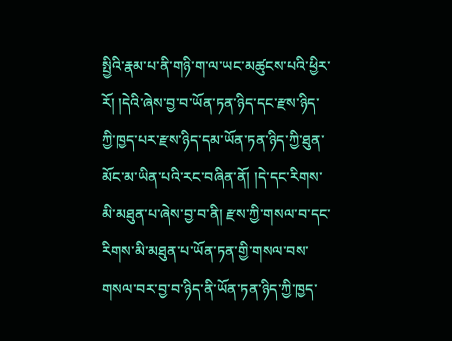སྤྱིའི་རྣམ་པ་ནི་གཉི་ག་ལ་ཡང་མཚུངས་པའི་ཕྱིར་རོ། །དེའི་ཞེས་བྱ་བ་ཡོན་ཏན་ཉིད་དང་རྫས་ཉིད་ཀྱི་ཁྱད་པར་རྫས་ཉིད་དམ་ཡོན་ཏན་ཉིད་ཀྱི་ཐུན་མོང་མ་ཡིན་པའི་རང་བཞིན་ནོ། །དེ་དང་རིགས་མི་མཐུན་པ་ཞེས་བྱ་བ་ནི། རྫས་ཀྱི་གསལ་བ་དང་རིགས་མི་མཐུན་པ་ཡོན་ཏན་གྱི་གསལ་བས་གསལ་བར་བྱ་བ་ཉིད་ནི་ཡོན་ཏན་ཉིད་ཀྱི་ཁྱད་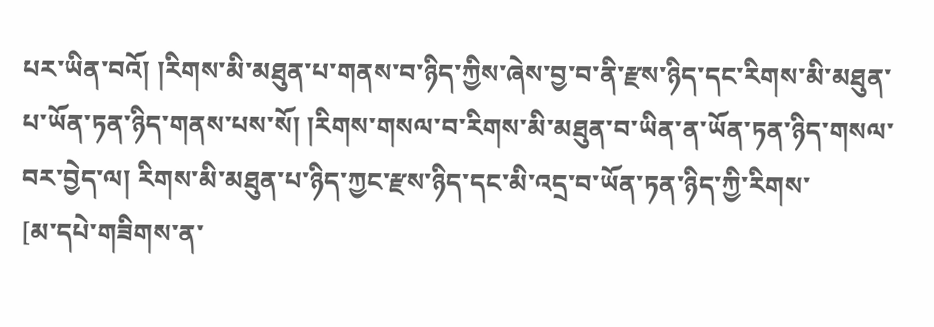པར་ཡིན་བའོ། །རིགས་མི་མཐུན་པ་གནས་བ་ཉིད་ཀྱིས་ཞེས་བྱ་བ་ནི་རྫས་ཉིད་དང་རིགས་མི་མཐུན་པ་ཡོན་ཏན་ཉིད་གནས་པས་སོ། །རིགས་གསལ་བ་རིགས་མི་མཐུན་བ་ཡིན་ན་ཡོན་ཏན་ཉིད་གསལ་བར་བྱེད་ལ། རིགས་མི་མཐུན་པ་ཉིད་ཀྱང་རྫས་ཉིད་དང་མི་འདྲ་བ་ཡོན་ཏན་ཉིད་ཀྱི་རིགས་
[མ་དཔེ་གཟིགས་ན་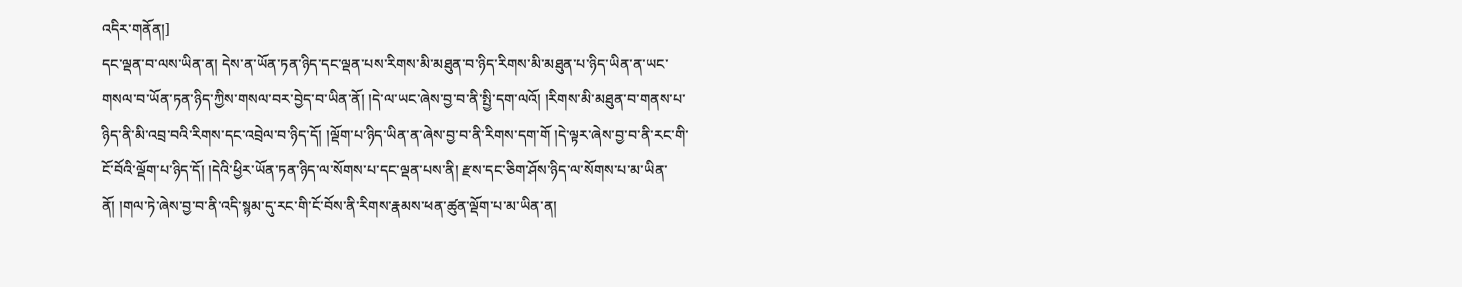འདིར་གནོན།]
དང་ལྡན་བ་ལས་ཡིན་ན། དེས་ན་ཡོན་ཏན་ཉིད་དང་ལྡན་པས་རིགས་མི་མཐུན་བ་ཉིད་རིགས་མི་མཐུན་པ་ཉིད་ཡིན་ན་ཡང་གསལ་བ་ཡོན་ཏན་ཉིད་ཀྱིས་གསལ་བར་བྱེད་བ་ཡིན་ནོ། །དེ་ལ་ཡང་ཞེས་བྱ་བ་ནི་སྤྱི་དག་ལའོ། །རིགས་མི་མཐུན་བ་གནས་པ་ཉིད་ནི་མི་འབྲ་བའི་རིགས་དང་འབྲེལ་བ་ཉིད་དོ། །ལྡོག་པ་ཉིད་ཡིན་ན་ཞེས་བྱ་བ་ནི་རིགས་དག་གོ །དེ་ལྟར་ཞེས་བྱ་བ་ནི་རང་གི་ངོ་བོའི་ལྡོག་པ་ཉིད་དོ། །དེའི་ཕྱིར་ཡོན་ཏན་ཉིད་ལ་སོགས་པ་དང་ལྡན་པས་ནི། རྫས་དང་ཅིག་ཤོས་ཉིད་ལ་སོགས་པ་མ་ཡིན་ནོ། །གལ་ཏེ་ཞེས་བྱ་བ་ནི་འདི་སྙམ་དུ་རང་གི་ངོ་བོས་ནི་རིགས་རྣམས་ཕན་ཚུན་ལྡོག་པ་མ་ཡིན་ན།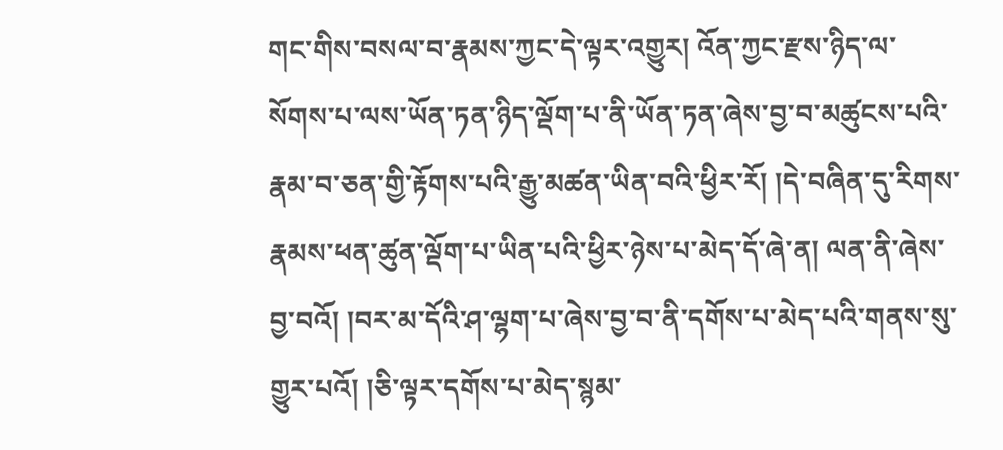གང་གིས་བསལ་བ་རྣམས་ཀྱང་དེ་ལྟར་འགྱུར། འོན་ཀྱང་རྫས་ཉིད་ལ་སོགས་པ་ལས་ཡོན་ཏན་ཉིད་ལྡོག་པ་ནི་ཡོན་ཏན་ཞེས་བྱ་བ་མཚུངས་པའི་རྣམ་བ་ཅན་གྱི་རྟོགས་པའི་རྒྱུ་མཚན་ཡིན་བའི་ཕྱིར་རོ། །དེ་བཞིན་དུ་རིགས་རྣམས་ཕན་ཚུན་ལྡོག་པ་ཡིན་པའི་ཕྱིར་ཉེས་པ་མེད་དོ་ཞེ་ན། ལན་ནི་ཞེས་བྱ་བའོ། །བར་མ་དོའི་ཤ་ལྷག་པ་ཞེས་བྱ་བ་ནི་དགོས་པ་མེད་པའི་གནས་སུ་གྱུར་པའོ། །ཅི་ལྟར་དགོས་པ་མེད་སྙམ་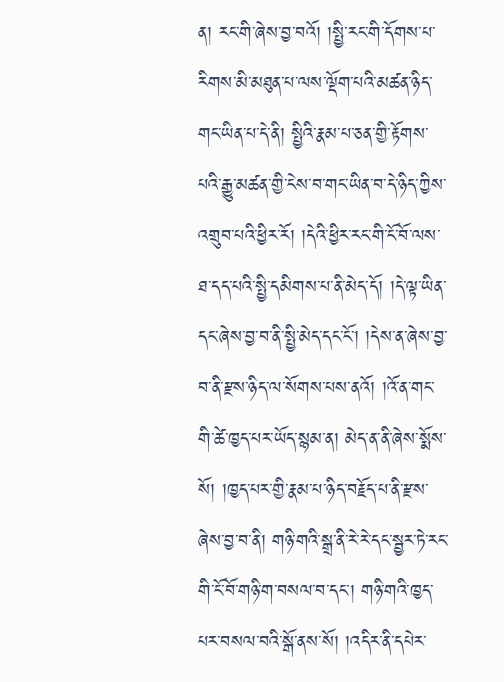ན། རང་གི་ཞེས་བྱ་བའོ། །སྤྱི་རང་གི་དོགས་པ་རིགས་མི་མཐུན་པ་ལས་ལྡོག་པའི་མཚན་ཉིད་གང་ཡིན་པ་དེ་ནི། སྤྱིའི་རྣམ་པ་ཅན་གྱི་རྟོགས་པའི་རྒྱུ་མཚན་གྱི་ངེས་བ་གང་ཡིན་བ་དེ་ཉིད་ཀྱིས་འགྲུབ་པའི་ཕྱིར་རོ། །དེའི་ཕྱིར་རང་གི་ངོ་བོ་ལས་ཐ་དད་པའི་སྤྱི་དམིགས་པ་ནི་མེད་དོ། །དེ་ལྟ་ཡིན་དང་ཞེས་བྱ་བ་ནི་སྤྱི་མེད་དང་ངོ་། །དེས་ན་ཞེས་བྱ་བ་ནི་རྫས་ཉིད་ལ་སོགས་པས་ནའོ། །འོ་ན་གང་གི་ཚེ་ཁྱད་པར་ཡོད་སྙམ་ན། མེད་ན་ནི་ཞེས་སྨོས་སོ། །ཁྱད་པར་གྱི་རྣམ་པ་ཉིད་བརྗོད་པ་ནི་རྫས་ཞེས་བྱ་བ་ནི། གཉི་གའི་སྒྲ་ནི་རེ་རེ་དང་སྦྱར་ཏེ་རང་གི་ངོ་བོ་གཉི་ག་བསལ་བ་དང་། གཉི་གའི་ཁྱད་པར་བསལ་བའི་སྒོ་ནས་སོ། །འདིར་ནི་དཔེར་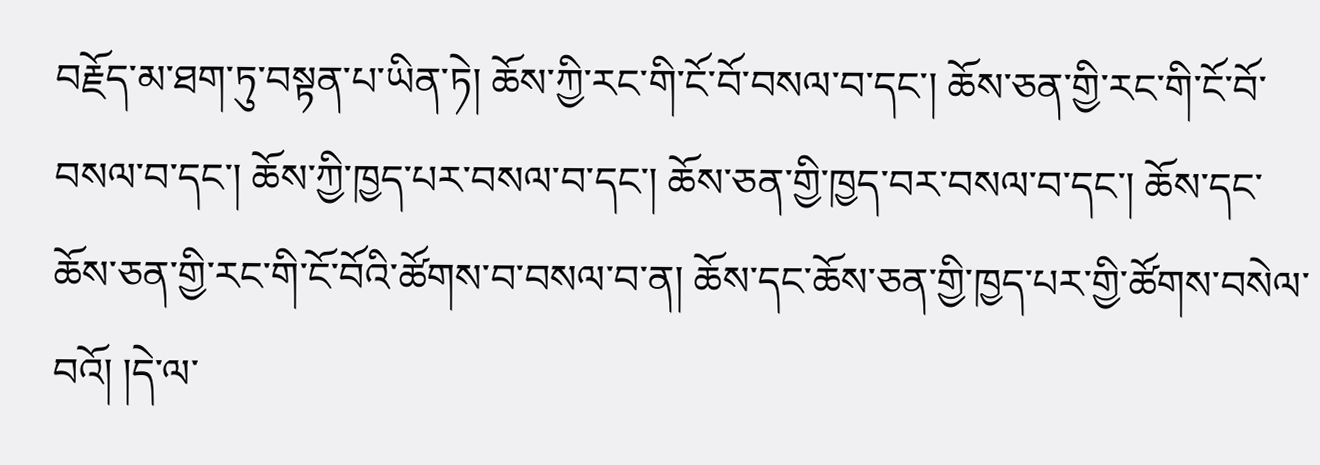བརྗོད་མ་ཐག་ཏུ་བསྟན་པ་ཡིན་ཏེ། ཆོས་ཀྱི་རང་གི་ངོ་བོ་བསལ་བ་དང་། ཆོས་ཅན་གྱི་རང་གི་ངོ་བོ་བསལ་བ་དང་། ཆོས་ཀྱི་ཁྱད་པར་བསལ་བ་དང་། ཆོས་ཅན་གྱི་ཁྱད་བར་བསལ་བ་དང་། ཆོས་དང་ཆོས་ཅན་གྱི་རང་གི་ངོ་བོའི་ཚོགས་བ་བསལ་བ་ན། ཆོས་དང་ཆོས་ཅན་གྱི་ཁྱད་པར་གྱི་ཚོགས་བསེལ་བའོ། །དེ་ལ་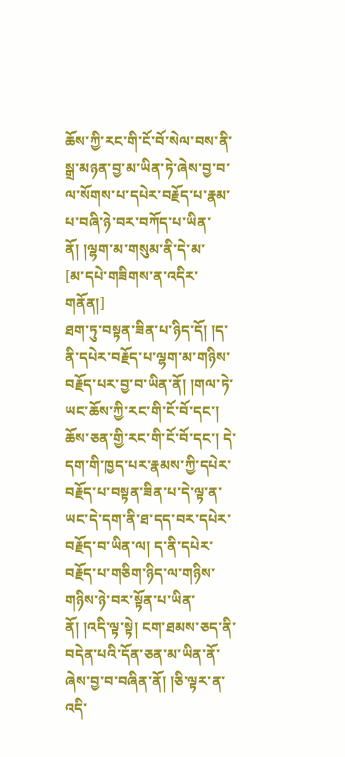ཆོས་ཀྱི་རང་གི་ངོ་བོ་སེལ་བས་ནི་སྒྲ་མཉན་བྱ་མ་ཡིན་ཏེ་ཞེས་བྱ་བ་ལ་སོགས་པ་དཔེར་བརྗོད་པ་རྣམ་པ་བཞི་ཉེ་བར་བཀོད་པ་ཡིན་ནོ། །ལྷག་མ་གསུམ་ནི་དེ་མ་
[མ་དཔེ་གཟིགས་ན་འདིར་གནོན།]
ཐག་ཏུ་བསྟན་ཟིན་པ་ཉིད་དོ། །ད་ནི་དཔེར་བརྗོད་པ་ལྷག་མ་གཉིས་བརྗོད་པར་བྱ་བ་ཡིན་ནོ། །གལ་ཏེ་ཡང་ཆོས་ཀྱི་རང་གི་ངོ་བོ་དང་། ཆོས་ཅན་གྱི་རང་གི་ངོ་བོ་དང་། དེ་དག་གི་ཁྱད་པར་རྣམས་ཀྱི་དཔེར་བརྗོད་པ་བསྟན་ཟིན་པ་དེ་ལྟ་ན་ཡང་དེ་དག་ནི་ཐ་དད་བར་དཔེར་བརྗོད་བ་ཡིན་ལ། ད་ནི་དཔེར་བརྗོད་པ་གཅིག་ཉིད་ལ་གཉིས་གཉིས་ཉེ་བར་སྟོན་པ་ཡིན་ནོ། །འདི་ལྟ་སྟེ། ངག་ཐམས་ཅད་ནི་བདེན་པའི་དོན་ཅན་མ་ཡིན་ནོ་ཞེས་བྱ་བ་བཞིན་ནོ། །ཅི་ལྟར་ན་འདི་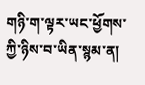གཉི་ག་ལྟར་ཡང་ཕྱོགས་ཀྱི་ཉིས་བ་ཡིན་སྙམ་ན།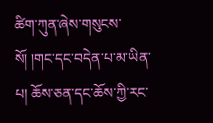ཚིག་ཀུན་ཞེས་གསུངས་སོ། །གང་དང་བདེན་པ་མ་ཡིན་པ། ཆོས་ཅན་དང་ཆོས་ཀྱི་རང་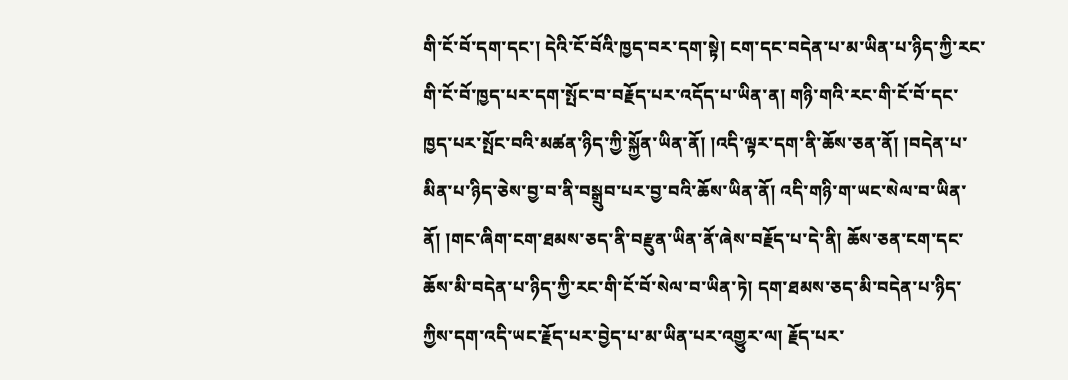གི་ངོ་བོ་དག་དང་། དེའི་ངོ་བོའི་ཁྱད་བར་དག་སྟེ། ངག་དང་བདེན་པ་མ་ཡིན་པ་ཉིད་ཀྱི་རང་གི་ངོ་བོ་ཁྱད་པར་དག་སྤོང་བ་བརྗོད་པར་འདོད་པ་ཡིན་ན། གཉི་གའི་རང་གི་ངོ་བོ་དང་ཁྱད་པར་སྤོང་བའི་མཚན་ཉིད་ཀྱི་སྐྱོན་ཡིན་ནོ། །འདི་ལྟར་དག་ནི་ཆོས་ཅན་ནོ། །བདེན་པ་མིན་པ་ཉིད་ཅེས་བྱ་བ་ནི་བསྒྲུབ་པར་བྱ་བའི་ཆོས་ཡིན་ནོ། འདི་གཉི་ག་ཡང་སེལ་བ་ཡིན་ནོ། །གང་ཞིག་ངག་ཐམས་ཅད་ནི་བརྫུན་ཡིན་ནོ་ཞེས་བརྗོད་པ་དེ་ནི། ཆོས་ཅན་ངག་དང་ཆོས་མི་བདེན་པ་ཉིད་ཀྱི་རང་གི་ངོ་བོ་སེལ་བ་ཡིན་ཏེ། དག་ཐམས་ཅད་མི་བདེན་པ་ཉིད་ཀྱིས་དག་འདི་ཡང་རྗོད་པར་བྱེད་པ་མ་ཡིན་པར་འགྱུར་ལ། རྗོད་པར་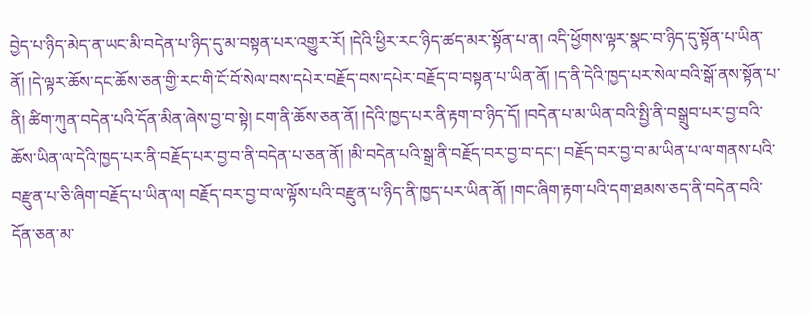བྱེད་པ་ཉིད་མེད་ན་ཡང་མི་བདེན་པ་ཉིད་དུ་མ་བསྟན་པར་འགྱུར་རོ། །དེའི་ཕྱིར་རང་ཉིད་ཚད་མར་སྟོན་པ་ན། འདི་ཕྱོགས་ལྟར་སྣང་བ་ཉིད་དུ་སྟོན་པ་ཡིན་ནོ། །དེ་ལྟར་ཆོས་དང་ཆོས་ཅན་གྱི་རང་གི་ངོ་བོ་སེལ་བས་དཔེར་བརྗོད་བས་དཔེར་བརྗོད་བ་བསྟན་པ་ཡིན་ནོ། །ད་ནི་དེའི་ཁྱད་པར་སེལ་བའི་སྒོ་ནས་སྟོན་པ་ནི། ཚིག་ཀུན་བདེན་པའི་དོན་མིན་ཞེས་བྱ་བ་སྟེ། ངག་ནི་ཆོས་ཅན་ནོ། །དེའི་ཁྱད་པར་ནི་རྟག་བ་ཉིད་དོ། །བདེན་པ་མ་ཡིན་བའི་སྤྱི་ནི་བསྒྲུབ་པར་བྱ་བའི་ཆོས་ཡིན་ལ་དེའི་ཁྱད་པར་ནི་བརྗོད་པར་བྱ་བ་ནི་བདེན་པ་ཅན་ནོ། །མི་བདེན་པའི་སྒྲ་ནི་བརྗོད་བར་བྱ་བ་དང་། བརྗོད་བར་བྱ་བ་མ་ཡིན་པ་ལ་གནས་པའི་བརྫུན་པ་ཅི་ཞིག་བརྗོད་པ་ཡིན་ལ། བརྗོད་བར་བྱ་བ་ལ་ལྟོས་པའི་བརྫུན་པ་ཉིད་ནི་ཁྱད་པར་ཡིན་ནོ། །གང་ཞིག་རྟག་པའི་དག་ཐམས་ཅད་ནི་བདེན་བའི་དོན་ཅན་མ་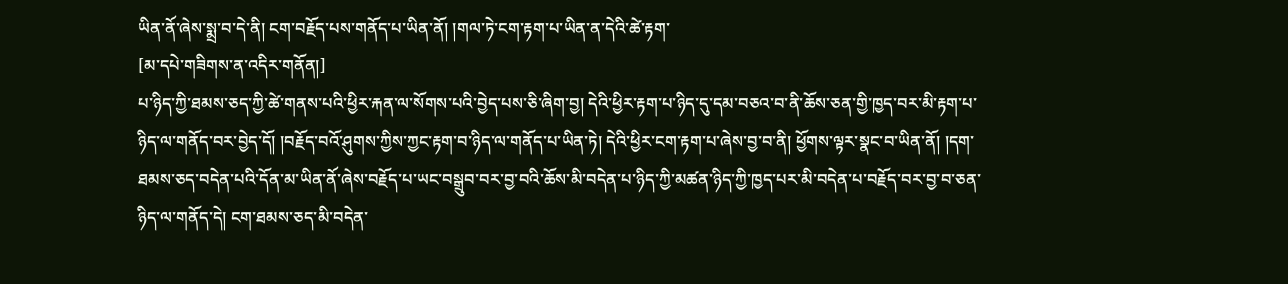ཡིན་ནོ་ཞེས་སྨྲ་བ་དེ་ནི། ངག་བརྗོད་པས་གནོད་པ་ཡིན་ནོ། །གལ་ཏེ་ངག་རྟག་པ་ཡིན་ན་དེའི་ཚེ་རྟག་
[མ་དཔེ་གཟིགས་ན་འདིར་གནོན།]
པ་ཉིད་ཀྱི་ཐམས་ཅད་ཀྱི་ཚེ་གནས་པའི་ཕྱིར་རྐན་ལ་སོགས་པའི་བྱེད་པས་ཅི་ཞིག་བྱ། དེའི་ཕྱིར་རྟག་པ་ཉིད་དུ་དམ་བཅའ་བ་ནི་ཆོས་ཅན་གྱི་ཁྱད་བར་མི་རྟག་པ་ཉིད་ལ་གནོད་བར་བྱེད་དོ། །བརྗོད་བའོ་ཤུགས་ཀྱིས་ཀྱང་རྟག་བ་ཉིད་ལ་གནོད་པ་ཡིན་ཏེ། དེའི་ཕྱིར་ངག་རྟག་པ་ཞེས་བྱ་བ་ནི། ཕྱོགས་ལྟར་སྣང་བ་ཡིན་ནོ། །དག་ཐམས་ཅད་བདེན་པའི་དོན་མ་ཡིན་ནོ་ཞེས་བརྗོད་པ་ཡང་བསྒྲུབ་བར་བྱ་བའི་ཆོས་མི་བདེན་པ་ཉིད་ཀྱི་མཚན་ཉིད་ཀྱི་ཁྱད་པར་མི་བདེན་པ་བརྗོད་བར་བྱ་བ་ཅན་ཉིད་ལ་གནོད་དེ། ངག་ཐམས་ཅད་མི་བདེན་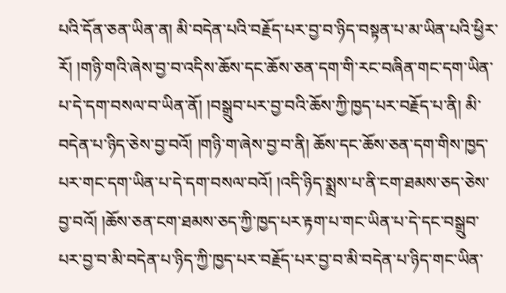པའི་དོན་ཅན་ཡིན་ན། མི་བདེན་པའི་བརྗོད་པར་བྱ་བ་ཉིད་བསྟན་པ་མ་ཡིན་པའི་ཕྱིར་རོ། །གཉི་གའི་ཞེས་བྱ་བ་འདིས་ཆོས་དང་ཆོས་ཅན་དག་གི་རང་བཞིན་གང་དག་ཡིན་པ་དེ་དག་བསལ་བ་ཡིན་ནོ། །བསྒྲུབ་པར་བྱ་བའི་ཆོས་ཀྱི་ཁྱད་པར་བརྗོད་པ་ནི། མི་བདེན་པ་ཉིད་ཅེས་བྱ་བའོ། །གཉི་ག་ཞེས་བྱ་བ་ནི། ཆོས་དང་ཆོས་ཅན་དག་གིས་ཁྱད་པར་གང་དག་ཡིན་པ་དེ་དག་བསལ་བའོ། །འདི་ཉིད་སྨྲས་པ་ནི་ངག་ཐམས་ཅད་ཅེས་བྱ་བའོ། །ཆོས་ཅན་ངག་ཐམས་ཅད་ཀྱི་ཁྱད་པར་རྟག་པ་གང་ཡིན་པ་དེ་དང་བསྒྲུབ་པར་བྱ་བ་མི་བདེན་པ་ཉིད་ཀྱི་ཁྱད་པར་བརྗོད་པར་བྱ་བ་མི་བདེན་པ་ཉིད་གང་ཡིན་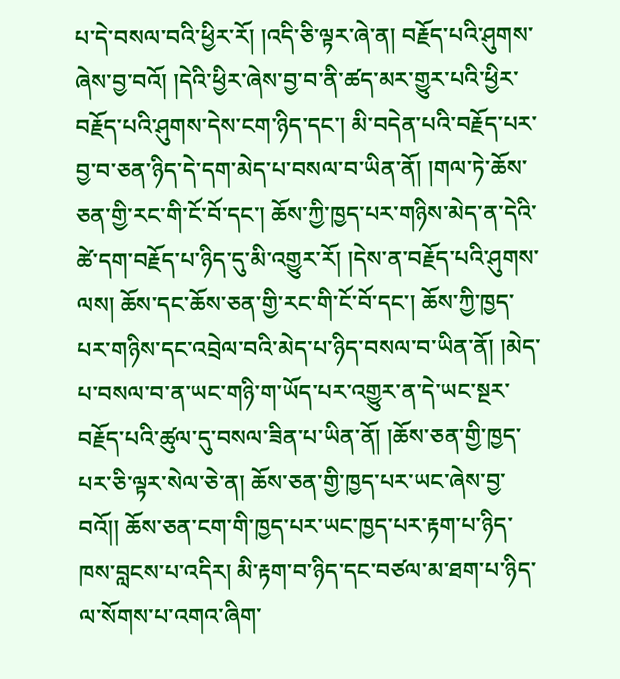པ་དེ་བསལ་བའི་ཕྱིར་རོ། །འདི་ཅི་ལྟར་ཞེ་ན། བརྗོད་པའི་ཤུགས་ཞེས་བྱ་བའོ། །དེའི་ཕྱིར་ཞེས་བྱ་བ་ནི་ཚད་མར་གྱུར་པའི་ཕྱིར་བརྗོད་པའི་ཤུགས་དེས་ངག་ཉིད་དང་། མི་བདེན་པའི་བརྗོད་པར་བྱ་བ་ཅན་ཉིད་དེ་དག་མེད་པ་བསལ་བ་ཡིན་ནོ། །གལ་ཏེ་ཆོས་ཅན་གྱི་རང་གི་ངོ་བོ་དང་། ཆོས་ཀྱི་ཁྱད་པར་གཉིས་མེད་ན་དེའི་ཚེ་དག་བརྗོད་པ་ཉིད་དུ་མི་འགྱུར་རོ། །དེས་ན་བརྗོད་པའི་ཤུགས་ལས། ཆོས་དང་ཆོས་ཅན་གྱི་རང་གི་ངོ་བོ་དང་། ཆོས་ཀྱི་ཁྱད་པར་གཉིས་དང་འབྲེལ་བའི་མེད་པ་ཉིད་བསལ་བ་ཡིན་ནོ། །མེད་པ་བསལ་བ་ན་ཡང་གཉི་ག་ཡོད་པར་འགྱུར་ན་དེ་ཡང་སྔར་བརྗོད་པའི་ཚུལ་དུ་བསལ་ཟིན་པ་ཡིན་ནོ། །ཆོས་ཅན་གྱི་ཁྱད་པར་ཅི་ལྟར་སེལ་ཅེ་ན། ཆོས་ཅན་གྱི་ཁྱད་པར་ཡང་ཞེས་བྱ་བའོ།། ཆོས་ཅན་ངག་གི་ཁྱད་པར་ཡང་ཁྱད་པར་རྟག་པ་ཉིད་ཁས་བླངས་པ་འདིར། མི་རྟག་བ་ཉིད་དང་བཙལ་མ་ཐག་པ་ཉིད་ལ་སོགས་པ་འགའ་ཞིག་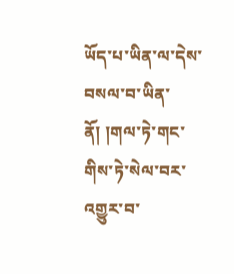ཡོད་པ་ཡིན་ལ་དེས་བསལ་བ་ཡིན་ནོ། །གལ་ཏེ་གང་གིས་ཏེ་སེལ་བར་འགྱུར་བ་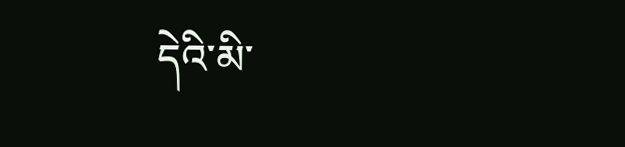དེའི་མི་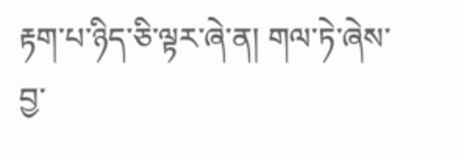རྟག་པ་ཉིད་ཅི་ལྟར་ཞེ་ན། གལ་ཏེ་ཞེས་བྱ་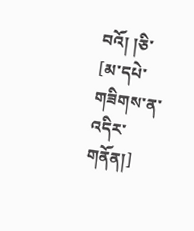བའོ། །ཅི་
[མ་དཔེ་གཟིགས་ན་འདིར་གནོན།]